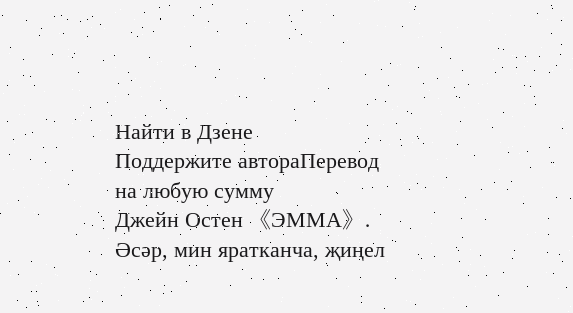Найти в Дзене
Поддержите автораПеревод на любую сумму
Джейн Остен 《ЭММА》. Әсәр, мин яратканча, җиңел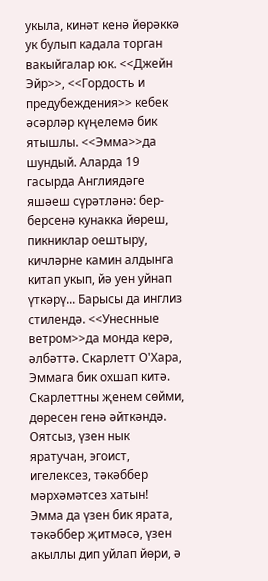укыла, кинәт кенә йөрәккә ук булып кадала торган вакыйгалар юк. <<Джейн Эйр>>, <<Гордость и предубеждения>> кебек әсәрләр күңелемә бик ятышлы. <<Эмма>>да шундый. Аларда 19 гасырда Англиядәге яшәеш сүрәтләнә: бер-берсенә кунакка йөреш, пикниклар оештыру, кичләрне камин алдынга китап укып, йә уен уйнап үткәрү... Барысы да инглиз стилендә. <<Унеснные ветром>>да монда керә, әлбәттә. Скарлетт О'Хара, Эммага бик охшап китә. Скарлеттны җенем сөйми, дөресен генә әйткәндә. Оятсыз, үзен нык яратучан, эгоист, игелексез, тәкәббер мәрхәмәтсез хатын!  Эмма да үзен бик ярата, тәкәббер җитмәсә, үзен акыллы дип уйлап йөри, ә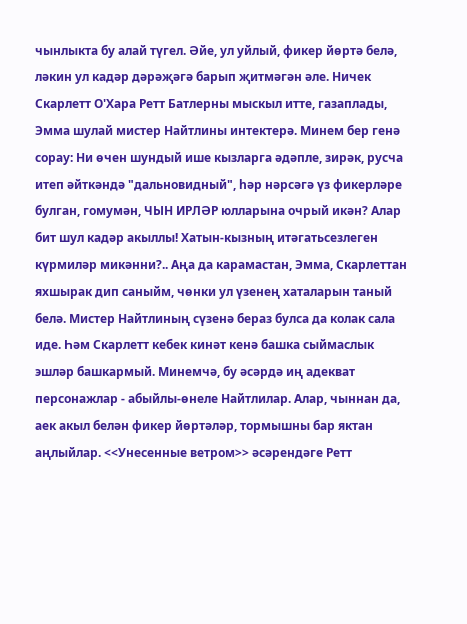чынлыкта бу алай түгел. Әйе, ул уйлый, фикер йөртә белә, ләкин ул кадәр дәрәҗәгә барып җитмәгән әле. Ничек Скарлетт О'Хара Ретт Батлерны мыскыл итте, газаплады, Эмма шулай мистер Найтлины интектерә. Минем бер генә сорау: Ни өчен шундый ише кызларга әдәпле, зирәк, русча итеп әйткәндә "дальновидный", һәр нәрсәгә үз фикерләре булган, гомумән, ЧЫН ИРЛӘР юлларына очрый икән? Алар бит шул кадәр акыллы! Хатын-кызның итәгатьсезлеген күрмиләр микәнни?.. Аңа да карамастан, Эмма, Скарлеттан яхшырак дип саныйм, чөнки ул үзенең хаталарын таный белә. Мистер Найтлиның сүзенә бераз булса да колак сала иде. Һәм Скарлетт кебек кинәт кенә башка сыймаслык эшләр башкармый. Минемчә, бу әсәрдә иң адекват персонажлар - абыйлы-өнеле Найтлилар. Алар, чыннан да, аек акыл белән фикер йөртәләр, тормышны бар яктан аңлыйлар. <<Унесенные ветром>> әсәрендәге Ретт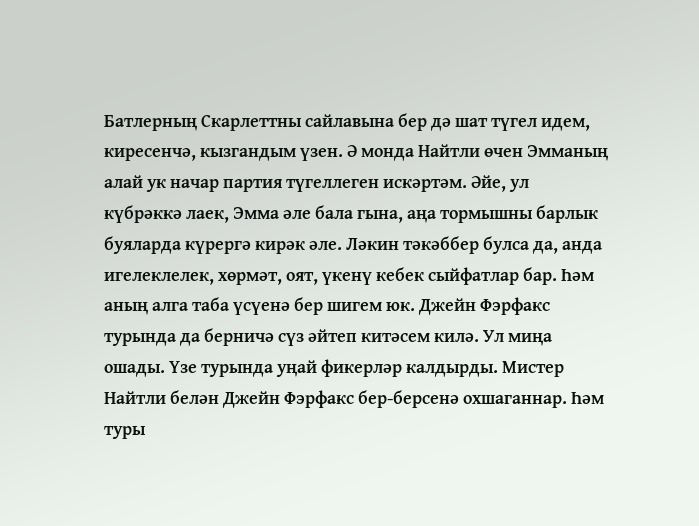Батлерның Скарлеттны сайлавына бер дә шат түгел идем, киресенчә, кызгандым үзен. Ә монда Найтли өчен Эмманың алай ук начар партия түгеллеген искәртәм. Әйе, ул күбрәккә лаек, Эмма әле бала гына, аңа тормышны барлык буяларда күрергә кирәк әле. Ләкин тәкәббер булса да, анда игелеклелек, хөрмәт, оят, үкенү кебек сыйфатлар бар. Һәм аның алга таба үсүенә бер шигем юк. Джейн Фэрфакс турында да берничә сүз әйтеп китәсем килә. Ул миңа ошады. Үзе турында уңай фикерләр калдырды. Мистер Найтли белән Джейн Фэрфакс бер-берсенә охшаганнар. Һәм туры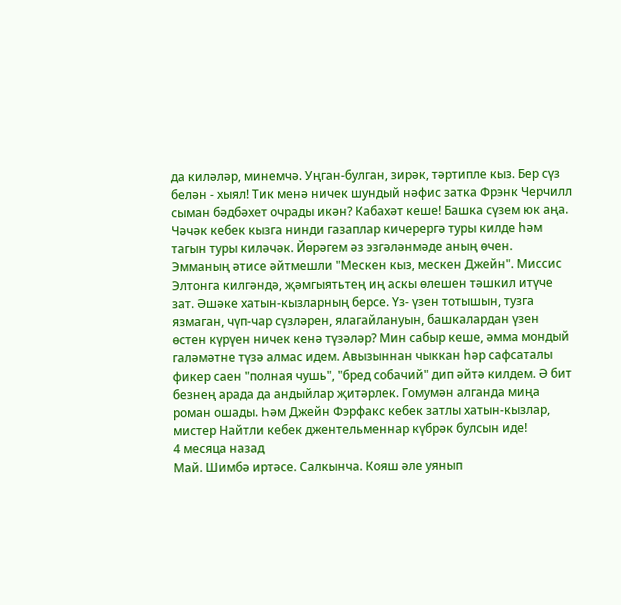да киләләр, минемчә. Уңган-булган, зирәк, тәртипле кыз. Бер сүз белән - хыял! Тик менә ничек шундый нәфис затка Фрэнк Черчилл сыман бәдбәхет очрады икән? Кабахәт кеше! Башка сүзем юк аңа. Чәчәк кебек кызга нинди газаплар кичерергә туры килде һәм тагын туры киләчәк. Йөрәгем әз эзгәләнмәде аның өчен. Эмманың әтисе әйтмешли "Мескен кыз, мескен Джейн". Миссис Элтонга килгәндә, җәмгыятьтең иң аскы өлешен тәшкил итүче зат. Әшәке хатын-кызларның берсе. Үз- үзен тотышын, тузга язмаган, чүп-чар сүзләрен, ялагайлануын, башкалардан үзен өстен күрүен ничек кенә түзәләр? Мин сабыр кеше, әмма мондый галәмәтне түзә алмас идем. Авызыннан чыккан һәр сафсаталы фикер саен "полная чушь", "бред собачий" дип әйтә килдем. Ә бит безнең арада да андыйлар җитәрлек. Гомумән алганда миңа роман ошады. Һәм Джейн Фэрфакс кебек затлы хатын-кызлар, мистер Найтли кебек джентельменнар күбрәк булсын иде!
4 месяца назад
Май. Шимбә иртәсе. Салкынча. Кояш әле уянып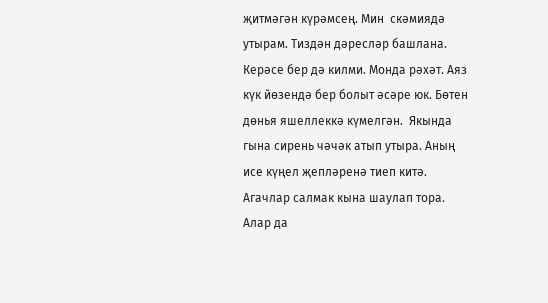җитмәгән күрәмсең. Мин  скәмиядә утырам. Тиздән дәресләр башлана. Керәсе бер дә килми. Монда рәхәт. Аяз күк йөзендә бер болыт әсәре юк. Бөтен дөнья яшеллеккә күмелгән.  Якында гына сирень чәчәк атып утыра. Аның исе күңел җепләренә тиеп китә. Агачлар салмак кына шаулап тора.  Алар да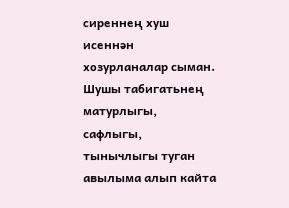сиреннең хуш исеннән хозурланалар сыман. Шушы табигатьнең матурлыгы, сафлыгы, тынычлыгы туган авылыма алып кайта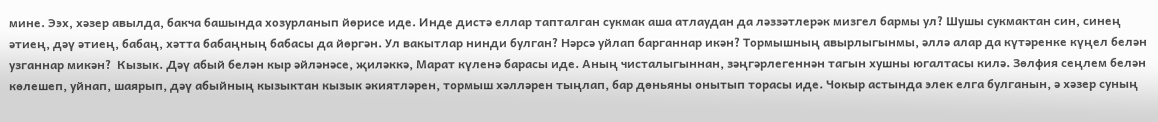мине. Ээх, хәзер авылда, бакча башында хозурланып йөрисе иде. Инде дистә еллар тапталган сукмак аша атлаудан да ләззәтлерәк мизгел бармы ул? Шушы сукмактан син, синең әтиең, дәү әтиең, бабаң, хәтта бабаңның бабасы да йөргән. Ул вакытлар нинди булган? Нәрсә уйлап барганнар икән? Тормышның авырлыгынмы, әллә алар да күтәренке күңел белән узганнар микән?  Кызык. Дәү абый белән кыр әйләнәсе, җиләккә, Марат күленә барасы иде. Аның чисталыгыннан, зәңгәрлегеннән тагын хушны югалтасы килә. Зөлфия сеңлем белән көлешеп, уйнап, шаярып, дәү абыйның кызыктан кызык әкиятләрен, тормыш хәлләрен тыңлап, бар дөньяны онытып торасы иде. Чокыр астында элек елга булганын, ә хәзер суның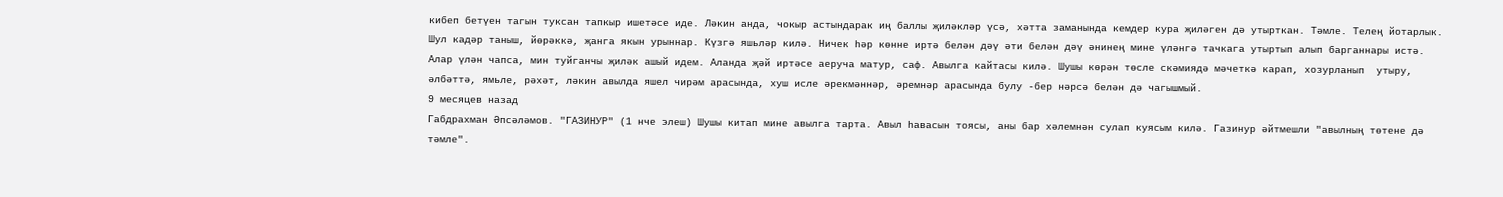кибеп бетүен тагын туксан тапкыр ишетәсе иде. Ләкин анда, чокыр астындарак иң баллы җиләкләр үсә, хәтта заманында кемдер кура җиләген дә утырткан. Тәмле. Телең йотарлык. Шул кадәр таныш, йөрәккә, җанга якын урыннар. Күзгә яшьләр килә. Ничек һәр көнне иртә белән дәү әти белән дәү әнинең мине үләнгә тачкага утыртып алып барганнары истә. Алар үлән чапса, мин туйганчы җиләк ашый идем. Аланда җәй иртәсе аеруча матур, саф. Авылга кайтасы килә. Шушы көрән төсле скәмиядә мәчеткә карап, хозурланып  утыру, әлбәттә, ямьле, рәхәт, ләкин авылда яшел чирәм арасында, хуш исле әрекмәннәр, әремнәр арасында булу -бер нәрсә белән дә чагышмый.
9 месяцев назад
Габдрахман Әпсәләмов. "ГАЗИНУР" (1 нче элеш) Шушы китап мине авылга тарта. Авыл һавасын тоясы, аны бар хәлемнән сулап куясым килә. Газинур әйтмешли "авылның төтене дә тәмле".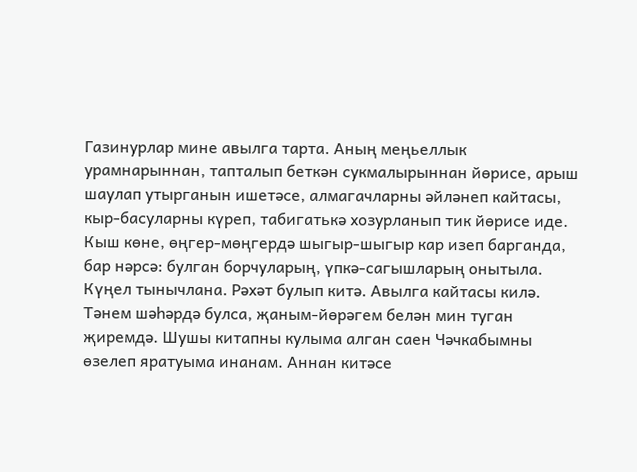Газинурлар мине авылга тарта. Аның меңьеллык урамнарыннан, тапталып беткән сукмалырыннан йөрисе, арыш шаулап утырганын ишетәсе, алмагачларны әйләнеп кайтасы, кыр-басуларны күреп, табигатькә хозурланып тик йөрисе иде. Кыш көне, өңгер-мөңгердә шыгыр-шыгыр кар изеп барганда, бар нәрсә: булган борчуларың, үпкә-сагышларың онытыла. Күңел тынычлана. Рәхәт булып китә. Авылга кайтасы килә. Тәнем шәһәрдә булса, җаным-йөрәгем белән мин туган җиремдә. Шушы китапны кулыма алган саен Чәчкабымны өзелеп яратуыма инанам. Аннан китәсе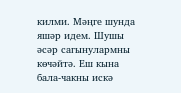килми. Мәңге шунда яшәр идем. Шушы әсәр сагынулармны көчәйтә. Еш кына бала-чакны искә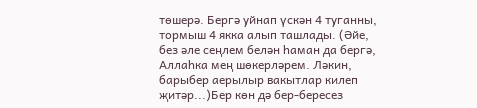төшерә. Бергә уйнап үскән 4 туганны, тормыш 4 якка алып ташлады. (Әйе, без әле сеңлем белән һаман да бергә, Аллаһка мең шөкерләрем. Ләкин, барыбер аерылыр вакытлар килеп җитәр...)Бер көн дә бер-бересез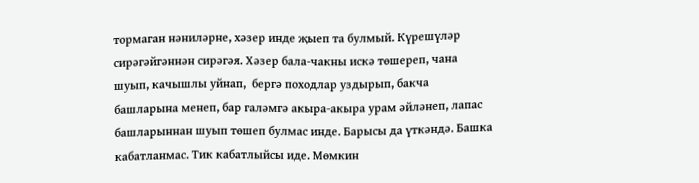тормаган нәниләрне, хәзер инде җыеп та булмый. Күрешүләр сирәгәйгәннән сирәгәя. Хәзер бала-чакны искә төшереп, чана шуып, качышлы уйнап,  бергә походлар уздырып, бакча башларына менеп, бар галәмгә акыра-акыра урам әйләнеп, лапас башларыннан шуып төшеп булмас инде. Барысы да үткәндә. Башка кабатланмас. Тик кабатлыйсы иде. Мөмкин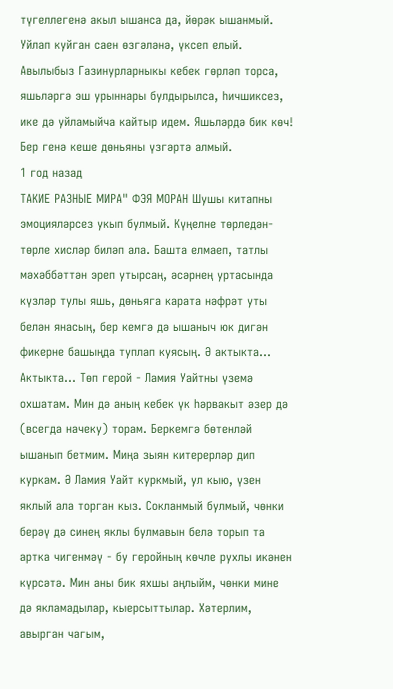түгеллегенә акыл ышанса да, йөрәк ышанмый. Уйлап куйган саен өзгәләнә, үксеп елый. Авылыбыз Газинурларныкы кебек гөрләп торса, яшьләргә эш урыннары булдырылса, һичшиксез, ике дә уйламыйча кайтыр идем. Яшьләрдә бик көч! Бер генә кеше дөньяны үзгәртә алмый.
1 год назад
ТАКИЕ РАЗНЫЕ МИРА" ФЭЯ МОРАН Шушы китапны эмоцияләрсез укып булмый. Күңелне төрледән-төрле хисләр биләп ала. Башта елмаеп, татлы мәхәббәттән эреп утырсаң, әсәрнең уртасында күзләр тулы яшь, дөньяга карата нәфрәт уты белән янасың, бер кемгә дә ышаныч юк дигән фикерне башыңда туплап куясың. Ә актыкта... Актыкта... Төп герой - Ламия Уайтны үземә охшатам. Мин дә аның кебек үк һәрвакыт әзер дә (всегда начеку) торам. Беркемгә бөтенләй ышанып бетмим. Миңа зыян китерерләр дип куркам. Ә Ламия Уайт куркмый, ул кыю, үзен яклый ала торган кыз. Сокланмый булмый, чөнки берәү дә синең яклы булмавын белә торып та артка чигенмәү - бу геройның көчле рухлы икәнен күрсәтә. Мин аны бик яхшы аңлыйм, чөнки мине дә якламадылар, кыерсыттылар. Хәтерлим, авырган чагым,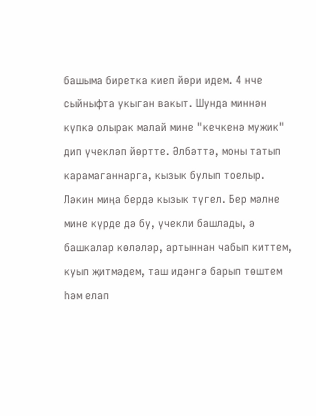башыма биретка киеп йөри идем. 4 нче сыйныфта укыган вакыт. Шунда миннән күпкә олырак малай мине "кечкенә мужик" дип үчекләп йөртте. Әлбәттә, моны татып карамаганнарга, кызык булып тоелыр. Ләкин миңа бердә кызык түгел. Бер мәлне мине күрде дә бу, үчекли башлады, ә башкалар көләләр, артыннан чабып киттем, куып җитмәдем, таш идәнгә барып төштем һәм елап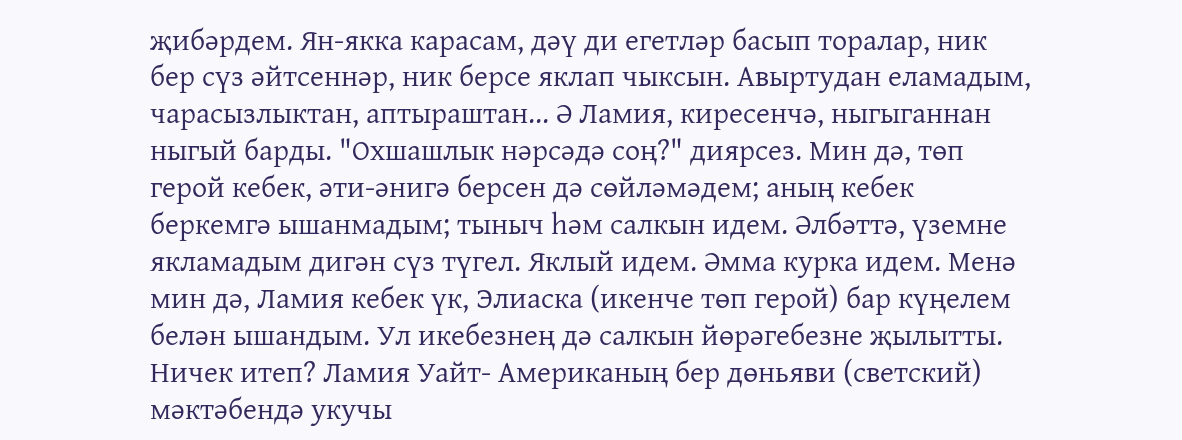җибәрдем. Ян-якка карасам, дәү ди егетләр басып торалар, ник бер сүз әйтсеннәр, ник берсе яклап чыксын. Авыртудан еламадым, чарасызлыктан, аптыраштан... Ә Ламия, киресенчә, ныгыганнан ныгый барды. "Охшашлык нәрсәдә соң?" диярсез. Мин дә, төп герой кебек, әти-әнигә берсен дә сөйләмәдем; аның кебек беркемгә ышанмадым; тыныч һәм салкын идем. Әлбәттә, үземне якламадым дигән сүз түгел. Яклый идем. Әмма курка идем. Менә мин дә, Ламия кебек үк, Элиаска (икенче төп герой) бар күңелем белән ышандым. Ул икебезнең дә салкын йөрәгебезне җылытты. Ничек итеп? Ламия Уайт- Американың бер дөньяви (светский) мәктәбендә укучы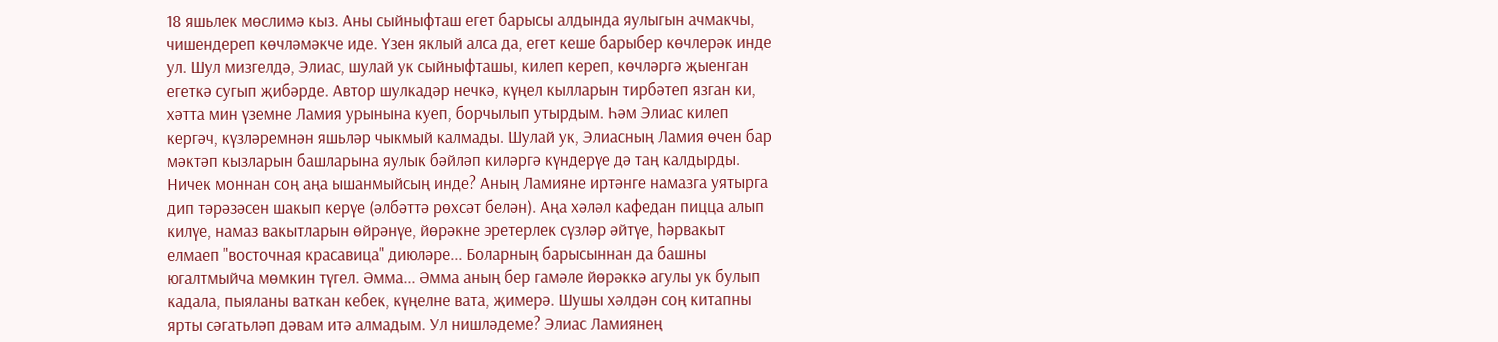18 яшьлек мөслимә кыз. Аны сыйныфташ егет барысы алдында яулыгын ачмакчы, чишендереп көчләмәкче иде. Үзен яклый алса да, егет кеше барыбер көчлерәк инде ул. Шул мизгелдә, Элиас, шулай ук сыйныфташы, килеп кереп, көчләргә җыенган егеткә сугып җибәрде. Автор шулкадәр нечкә, күңел кылларын тирбәтеп язган ки, хәтта мин үземне Ламия урынына куеп, борчылып утырдым. Һәм Элиас килеп кергәч, күзләремнән яшьләр чыкмый калмады. Шулай ук, Элиасның Ламия өчен бар мәктәп кызларын башларына яулык бәйләп киләргә күндерүе дә таң калдырды. Ничек моннан соң аңа ышанмыйсың инде? Аның Ламияне иртәнге намазга уятырга дип тәрәзәсен шакып керүе (әлбәттә рөхсәт белән). Аңа хәләл кафедан пицца алып килүе, намаз вакытларын өйрәнүе, йөрәкне эретерлек сүзләр әйтүе, һәрвакыт елмаеп "восточная красавица" диюләре... Боларның барысыннан да башны югалтмыйча мөмкин түгел. Әмма... Әмма аның бер гамәле йөрәккә агулы ук булып кадала, пыяланы ваткан кебек, күңелне вата, җимерә. Шушы хәлдән соң китапны ярты сәгатьләп дәвам итә алмадым. Ул нишләдеме? Элиас Ламиянең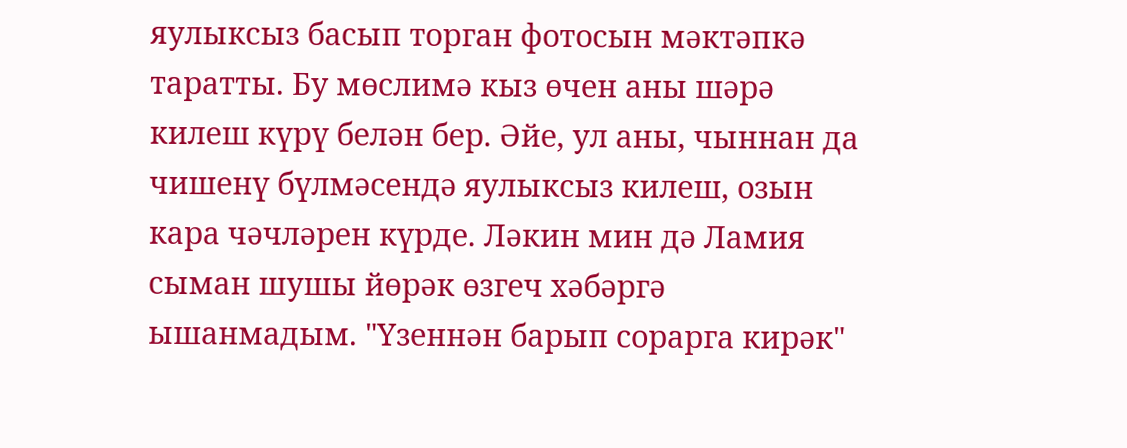яулыксыз басып торган фотосын мәктәпкә таратты. Бу мөслимә кыз өчен аны шәрә килеш күрү белән бер. Әйе, ул аны, чыннан да чишенү бүлмәсендә яулыксыз килеш, озын кара чәчләрен күрде. Ләкин мин дә Ламия сыман шушы йөрәк өзгеч хәбәргә ышанмадым. "Үзеннән барып сорарга кирәк"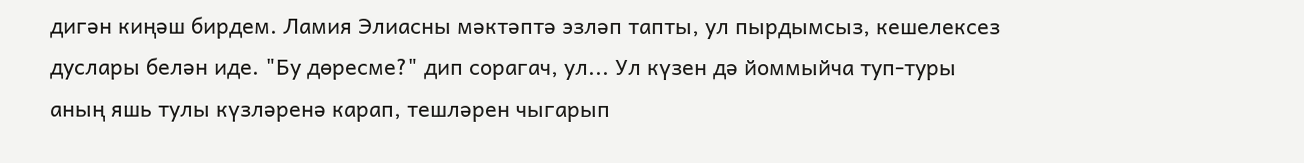дигән киңәш бирдем. Ламия Элиасны мәктәптә эзләп тапты, ул пырдымсыз, кешелексез дуслары белән иде. "Бу дөресме?" дип сорагач, ул... Ул күзен дә йоммыйча туп-туры аның яшь тулы күзләренә карап, тешләрен чыгарып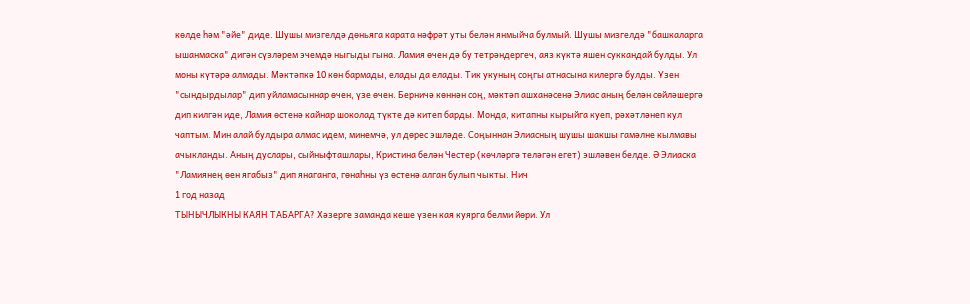көлде һәм "әйе" диде. Шушы мизгелдә дөньяга карата нәфрәт уты белән янмыйча булмый. Шушы мизгелдә "башкаларга ышанмаска" дигән сүзләрем эчемдә ныгыды гына. Ламия өчен дә бу тетрәндергеч, аяз күктә яшен суккандай булды. Ул моны күтәрә алмады. Мәктәпкә 10 көн бармады, елады да елады. Тик укуның соңгы атнасына килергә булды. Үзен "сындырдылар" дип уйламасыннар өчен, үзе өчен. Берничә көннән соң, мәктәп ашханәсенә Элиас аның белән сөйләшергә дип килгән иде, Ламия өстенә кайнар шоколад түкте дә китеп барды. Монда, китапны кырыйга куеп, рәхәтләнеп кул чаптым. Мин алай булдыра алмас идем, минемчә, ул дөрес эшләде. Соңыннан Элиасның шушы шакшы гамәлне кылмавы ачыкланды. Аның дуслары, сыйныфташлары, Кристина белән Честер (көчләргә теләгән егет) эшләвен белде. Ә Элиаска "Ламиянең өен ягабыз" дип янаганга, гөнаһны үз өстенә алган булып чыкты. Нич
1 год назад
ТЫНЫЧЛЫКНЫ КАЯН ТАБАРГА? Хәзерге заманда кеше үзен кая куярга белми йөри. Ул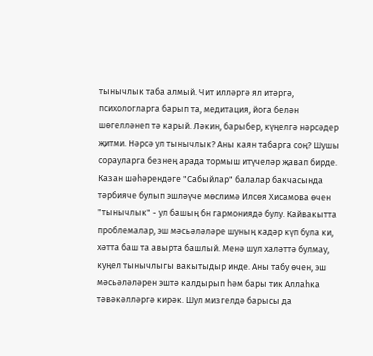тынычлык таба алмый. Чит илләргә ял итәргә, психологларга барып та, медитация, йога белән шөгелләнеп тә карый. Ләкин, барыбер, күңелгә нәрсәдер җитми. Нәрсә ул тынычлык? Аны каян табарга соң? Шушы сорауларга безнең арада тормыш итүчеләр җавап бирде. Казан шәһәрендәге "Сабыйлар" балалар бакчасында тәрбияче булып эшләүче мөслимә Илсөя Хисамова өчен "тынычлык" - ул башың бн гармониядә булу. Кайвакытта проблемалар, эш мәсьәләләре шуның кадәр күп була ки, хәтта баш та авырта башлый. Менә шул халәттә булмау, куңел тынычлыгы вакытыдыр инде. Аны табу өчен, эш мәсьәләләрен эштә калдырып һәм бары тик Аллаһка тәвәкәлләргә кирәк. Шул мизгелдә барысы да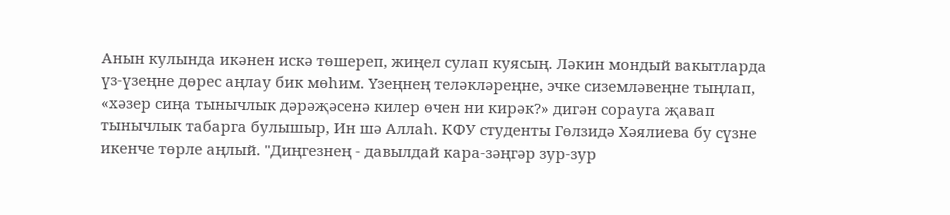Анын кулында икәнен искә төшереп, жиңел сулап куясың. Ләкин мондый вакытларда үз-үзеңне дөрес аңлау бик мөһим. Үзеңнең теләкләреңне, эчке сиземләвеңне тыңлап, «хәзер сиңа тынычлык дәрәҗәсенә килер өчен ни кирәк?» дигән сорауга җавап тынычлык табарга булышыр, Ин шә Аллаһ. КФУ студенты Гөлзидә Хәялиева бу сүзне икенче төрле аңлый. "Диңгезнең - давылдай кара-зәңгәр зур-зур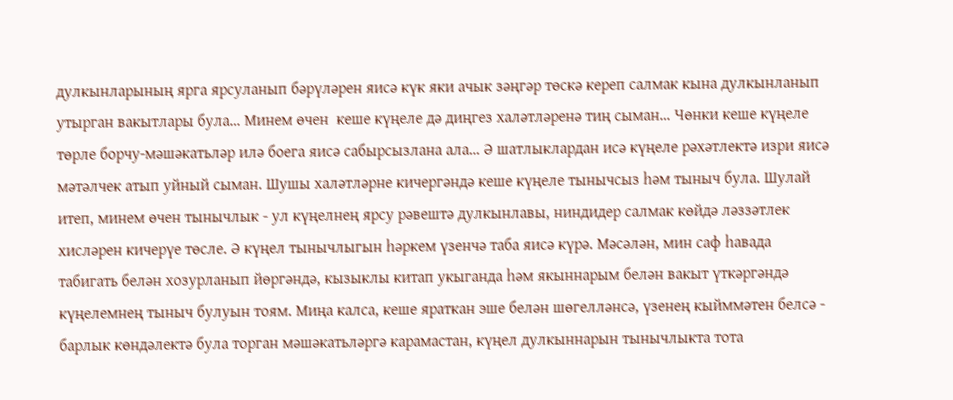дулкынларының ярга ярсуланып бәрүләрен яисә күк яки ачык зәңгәр төскә кереп салмак кына дулкынланып утырган вакытлары була… Минем өчен  кеше күңеле дә диңгез халәтләренә тиң сыман… Чөнки кеше күңеле төрле борчу-мәшәкатьләр илә боега яисә сабырсызлана ала… Ә шатлыклардан исә күңеле рәхәтлектә изри яисә мәтәлчек атып уйный сыман. Шушы халәтләрне кичергәндә кеше күңеле тынычсыз һәм тыныч була. Шулай итеп, минем өчен тынычлык - ул күңелнең ярсу рәвештә дулкынлавы, ниндидер салмак көйдә ләззәтлек хисләрен кичерүе төсле. Ә күңел тынычлыгын һәркем үзенчә таба яисә күрә. Мәсәлән, мин саф һавада табигать белән хозурланып йөргәндә, кызыклы китап укыганда һәм якыннарым белән вакыт үткәргәндә күңелемнең тыныч булуын тоям. Миңа калса, кеше яраткан эше белән шөгелләнсә, үзенең кыйммәтен белсә - барлык көндәлектә була торган мәшәкатьләргә карамастан, күңел дулкыннарын тынычлыкта тота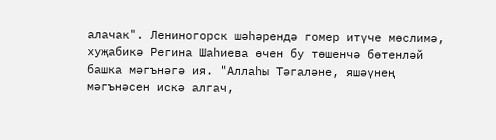алачак". Лениногорск шәһәрендә гомер итүче мөслимә, хуҗабикә Регина Шаһиева өчен бу төшенчә бөтенләй башка мәгънәгә ия. "Аллаһы Тәгаләне, яшәүнең мәгънәсен искә алгач,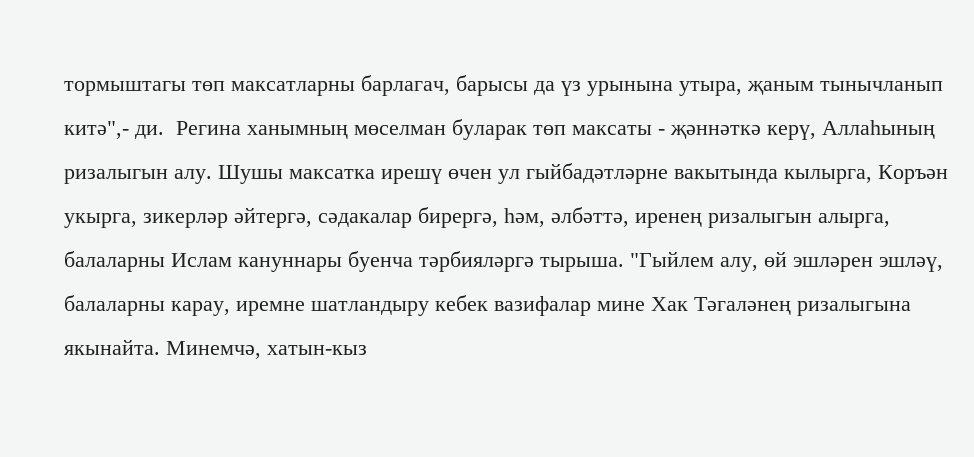тормыштагы төп максатларны барлагач, барысы да үз урынына утыра, җаным тынычланып китә",- ди.  Регина ханымның мөселман буларак төп максаты - җәннәткә керү, Аллаһының ризалыгын алу. Шушы максатка ирешү өчен ул гыйбадәтләрне вакытында кылырга, Коръән укырга, зикерләр әйтергә, сәдакалар бирергә, һәм, әлбәттә, иренең ризалыгын алырга, балаларны Ислам кануннары буенча тәрбияләргә тырыша. "Гыйлем алу, өй эшләрен эшләү, балаларны карау, иремне шатландыру кебек вазифалар мине Хак Тәгаләнең ризалыгына якынайта. Минемчә, хатын-кыз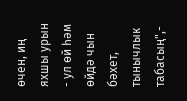өчен, иң яхшы урын - ул өй һәм өйдә чын бәхет, тынычлык табасың",-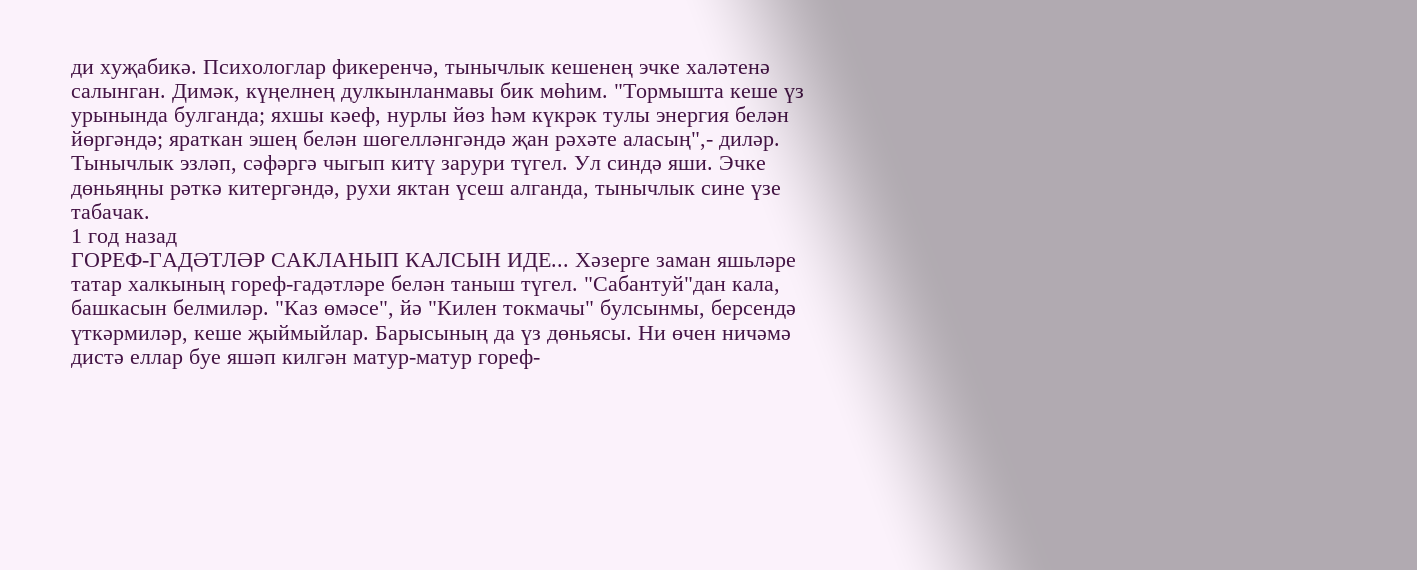ди хуҗабикә. Психологлар фикеренчә, тынычлык кешенең эчке халәтенә салынган. Димәк, күңелнең дулкынланмавы бик мөһим. "Тормышта кеше үз урынында булганда; яхшы кәеф, нурлы йөз һәм күкрәк тулы энергия белән йөргәндә; яраткан эшең белән шөгелләнгәндә җан рәхәте аласың",- диләр. Тынычлык эзләп, сәфәргә чыгып китү зарури түгел. Ул синдә яши. Эчке дөньяңны рәткә китергәндә, рухи яктан үсеш алганда, тынычлык сине үзе табачак.
1 год назад
ГОРЕФ-ГАДӘТЛӘР САКЛАНЫП КАЛСЫН ИДЕ... Хәзерге заман яшьләре татар халкының гореф-гадәтләре белән таныш түгел. "Сабантуй"дан кала, башкасын белмиләр. "Каз өмәсе", йә "Килен токмачы" булсынмы, берсендә үткәрмиләр, кеше җыймыйлар. Барысының да үз дөньясы. Ни өчен ничәмә дистә еллар буе яшәп килгән матур-матур гореф-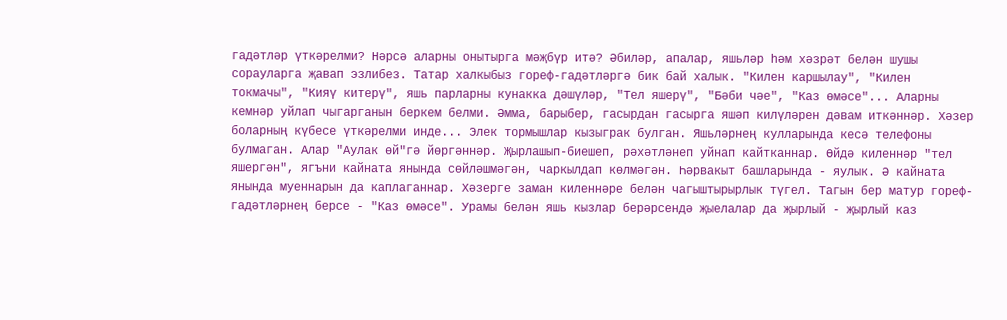гадәтләр үткәрелми? Нәрсә аларны онытырга мәҗбүр итә? Әбиләр, апалар, яшьләр һәм хәзрәт белән шушы сорауларга җавап эзлибез. Татар халкыбыз гореф-гадәтләргә бик бай халык. "Килен каршылау", "Килен токмачы", "Кияү китерү", яшь парларны кунакка дәшүләр, "Тел яшерү", "Бәби чәе", "Каз өмәсе"... Аларны кемнәр уйлап чыгарганын беркем белми. Әмма, барыбер, гасырдан гасырга яшәп килүләрен дәвам иткәннәр. Хәзер боларның күбесе үткәрелми инде... Элек тормышлар кызыграк булган. Яшьләрнең кулларында кесә телефоны булмаган. Алар "Аулак өй"гә йөргәннәр. Җырлашып-биешеп, рәхәтләнеп уйнап кайтканнар. Өйдә киленнәр "тел яшергән", ягъни кайната янында сөйләшмәгән, чаркылдап көлмәгән. Һәрвакыт башларында - яулык. Ә кайната янында муеннарын да каплаганнар. Хәзерге заман киленнәре белән чагыштырырлык түгел. Тагын бер матур гореф-гадәтләрнең берсе - "Каз өмәсе". Урамы белән яшь кызлар берәрсендә җыелалар да җырлый - җырлый каз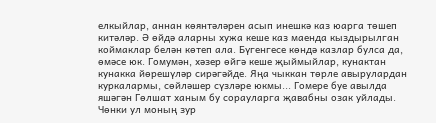елкыйлар, аннан көянтәләрен асып инешкә каз юарга төшеп китәләр. Ә өйдә аларны хужа кеше каз маенда кыздырылган коймаклар белән көтеп ала. Бүгенгесе көндә казлар булса да, өмәсе юк. Гомумән, хәзер өйгә кеше җыймыйлар, кунактан кунакка йөрешүләр сирәгәйде. Яңа чыккан төрле авырулардан куркалармы, сөйләшер сүзләре юкмы... Гомере буе авылда яшәгән Гөлшат ханым бу сорауларга җавабны озак уйлады. Чөнки ул моның зур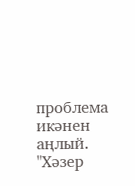проблема икәнен аңлый. "Хәзер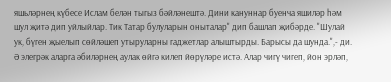яшьләрнең күбесе Ислам белән тыгыз бәйләнештә. Дини кануннар буенча яшиләр һәм шул җитә дип уйлыйлар. Тик Татар булуларын оныталар" дип башлап җибәрде. "Шулай ук, бүген җыелып сөйләшеп утыруларны гаджетлар алыштырды. Барысы да шунда.",- ди. Ә элегрәк аларга әбиләрнең аулак өйгә килеп йөрүләре истә. Алар чигү чигеп, йон эрләп,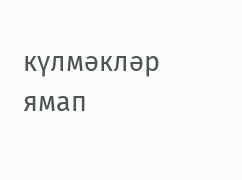күлмәкләр ямап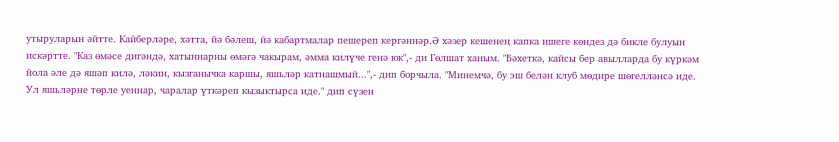утыруларын әйтте. Кайберләре, хәтта, йә бәлеш, йә кабартмалар пешереп кергәннәр.Ә хәзер кешенең капка ишеге көндез дә бикле булуын искәртте. "Каз өмәсе дигәндә, хатыннарны өмәгә чакырам, әмма килүче генә юк",- ди Гөлшат ханым. "Бәхеткә, кайсы бер авылларда бу күркәм йола әле дә яшәп килә, ләкин, кызганычка каршы, яшьләр катнашмый...",- дип борчыла. "Минемчә, бу эш белән клуб мөдире шөгелләнсә иде. Ул яшьләрне төрле уеннар, чаралар үткәреп кызыктырса иде." дип сүзен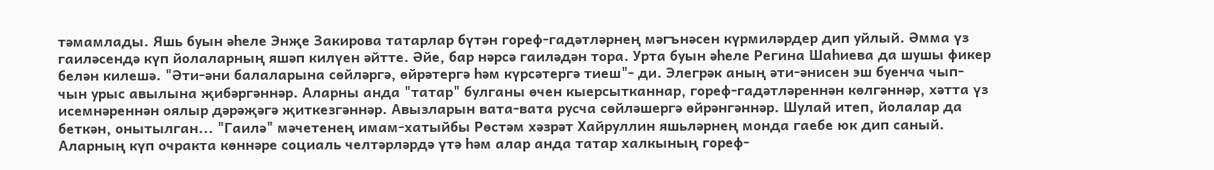тәмамлады. Яшь буын әһеле Энҗе Закирова татарлар бүтән гореф-гадәтләрнең мәгънәсен күрмиләрдер дип уйлый. Әмма үз гаиләсендә күп йолаларның яшәп килүен әйтте. Әйе, бар нәрсә гаиләдән тора. Урта буын әһеле Регина Шаһиева да шушы фикер белән килешә. "Әти-әни балаларына сөйләргә, өйрәтергә һәм күрсәтергә тиеш"- ди. Элегрәк аның әти-әнисен эш буенча чып-чын урыс авылына җибәргәннәр. Аларны анда "татар" булганы өчен кыерсытканнар, гореф-гадәтләреннән көлгәннәр, хәтта үз исемнәреннән оялыр дәрәҗәгә җиткезгәннәр. Авызларын вата-вата русча сөйләшергә өйрәнгәннәр. Шулай итеп, йолалар да беткән, онытылган... "Гаилә" мәчетенең имам-хатыйбы Рөстәм хәзрәт Хайруллин яшьләрнең монда гаебе юк дип саный. Аларның күп очракта көннәре социаль челтәрләрдә үтә һәм алар анда татар халкының гореф-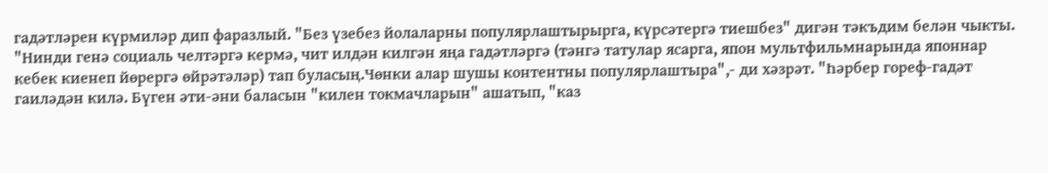гадәтләрен күрмиләр дип фаразлый. "Без үзебез йолаларны популярлаштырырга, күрсәтергә тиешбез" дигән тәкъдим белән чыкты. "Нинди генә социаль челтәргә кермә, чит илдән килгән яңа гадәтләргә (тәнгә татулар ясарга, япон мультфильмнарында японнар кебек киенеп йөрергә өйрәтәләр) тап буласың.Чөнки алар шушы контентны популярлаштыра",- ди хәзрәт. "Һәрбер гореф-гадәт гаиләдән килә. Бүген әти-әни баласын "килен токмачларын" ашатып, "каз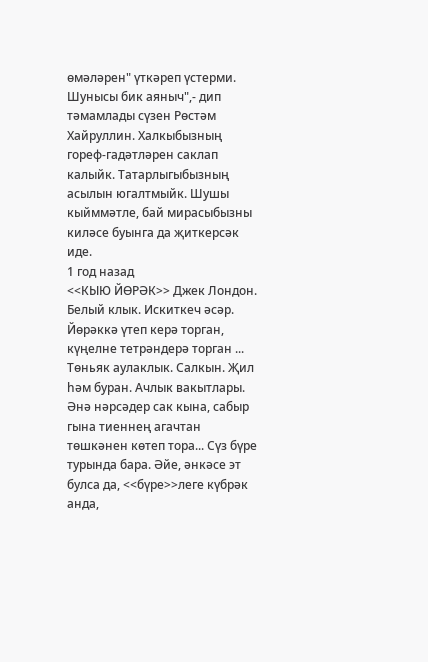өмәләрен" үткәреп үстерми. Шунысы бик аяныч",- дип тәмамлады сүзен Рөстәм Хайруллин. Халкыбызның гореф-гадәтләрен саклап калыйк. Татарлыгыбызның асылын югалтмыйк. Шушы кыйммәтле, бай мирасыбызны киләсе буынга да җиткерсәк иде.
1 год назад
<<КЫЮ ЙӨРӘК>> Джек Лондон. Белый клык. Искиткеч әсәр. Йөрәккә үтеп керә торган, күңелне тетрәндерә торган ... Төньяк аулаклык. Салкын. Җил һәм буран. Ачлык вакытлары. Әнә нәрсәдер сак кына, сабыр гына тиеннең агачтан төшкәнен көтеп тора... Сүз бүре турында бара. Әйе, әнкәсе эт булса да, <<бүре>>леге күбрәк анда,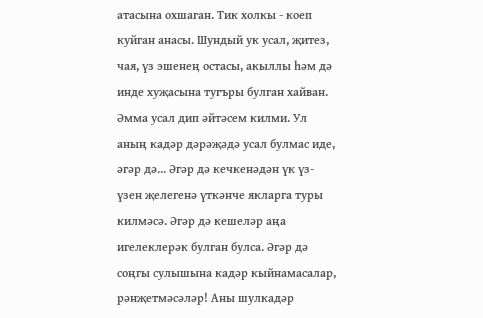атасына охшаган. Тик холкы - коеп куйган анасы. Шундый ук усал, җитез, чая, үз эшенең остасы, акыллы һәм дә инде хуҗасына тугъры булган хайван. Әмма усал дип әйтәсем килми. Ул аның кадәр дәрәҗәдә усал булмас иде, әгәр дә... Әгәр дә кечкенәдән үк үз-үзен җелегенә үткәнче якларга туры килмәсә. Әгәр дә кешеләр аңа игелеклерәк булган булса. Әгәр дә соңгы сулышына кадәр кыйнамасалар, рәнҗетмәсәләр! Аны шулкадәр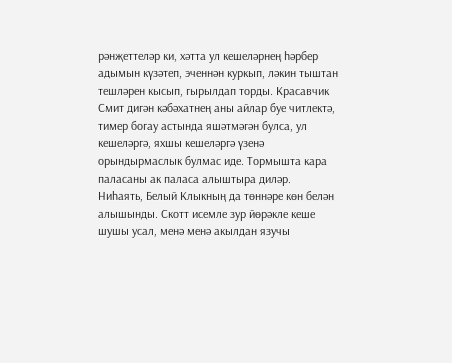рәнҗеттеләр ки, хәтта ул кешеләрнең һәрбер адымын күзәтеп, эченнән куркып, ләкин тыштан тешләрен кысып, гырылдап торды. Красавчик Смит дигән кәбәхатнең аны айлар буе читлектә, тимер богау астында яшәтмәгән булса, ул кешеләргә, яхшы кешеләргә үзенә орындырмаслык булмас иде. Тормышта кара паласаны ак паласа алыштыра диләр.  Ниһаять, Белый Клыкның да төннәре көн белән алышынды. Скотт исемле зур йөрәкле кеше шушы усал, менә менә акылдан язучы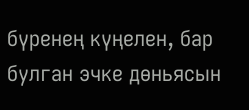бүренең күңелен, бар булган эчке дөньясын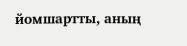йомшартты, аның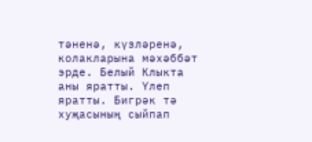тәненә, күзләренә, колакларына мәхәббәт эрде. Белый Клыкта аны яратты. Үлеп яратты. Бигрәк тә хуҗасының сыйпап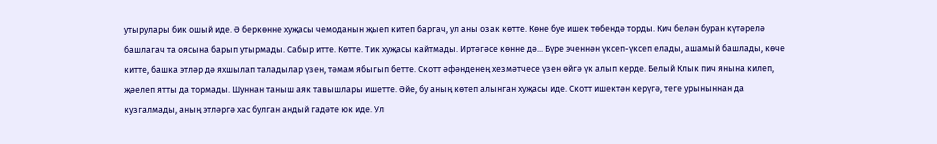утырулары бик ошый иде. Ә беркөнне хуҗасы чемоданын җыеп китеп баргач, ул аны озак көтте. Көне буе ишек төбендә торды. Кич белән буран күтәрелә башлагач та оясына барып утырмады. Сабыр итте. Көтте. Тик хуҗасы кайтмады. Иртәгәсе көнне дә... Бүре эченнән үксеп-үксеп елады, ашамый башлады, көче китте, башка этләр дә яхшылап таладылар үзен, тәмам ябыгып бетте. Скотт әфәнденең хезмәтчесе үзен өйгә үк алып керде. Белый Клык пич янына килеп, җәелеп ятты да тормады. Шуннан таныш аяк тавышлары ишетте. Әйе, бу аның көтеп алынган хуҗасы иде. Скотт ишектән керүгә, теге урыныннан да кузгалмады, аның этләргә хас булган андый гадәте юк иде. Ул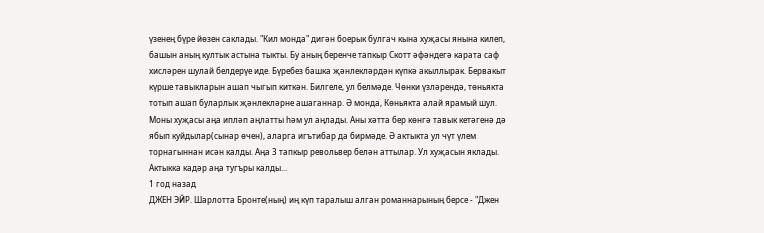үзенең бүре йөзен саклады. "Кил монда" дигән боерык булгач кына хуҗасы янына килеп, башын аның култык астына тыкты. Бу аның беренче тапкыр Скотт әфәндегә карата саф хисләрен шулай белдерүе иде. Бүребез башка җәнлекләрдән күпкә акыллырак. Бервакыт күрше тавыкларын ашап чыгып киткән. Билгеле, ул белмәде. Чөнки үзләрендә, төньякта тотып ашап буларлык җәнлекләрне ашаганнар. Ә монда, Көньякта алай ярамый шул. Моны хуҗасы аңа ипләп аңлатты һәм ул аңлады. Аны хәтта бер көнгә тавык кетәгенә дә ябып куйдылар(сынар өчен), аларга игътибар да бирмәде. Ә актыкта ул чүт үлем торнагыннан исән калды. Аңа 3 тапкыр револьвер белән аттылар. Ул хуҗасын яклады. Актыкка кадәр аңа тугъры калды...
1 год назад
ДЖЕН ЭЙР. Шарлотта Бронте(ның) иң күп таралыш алган романнарының берсе - "Джен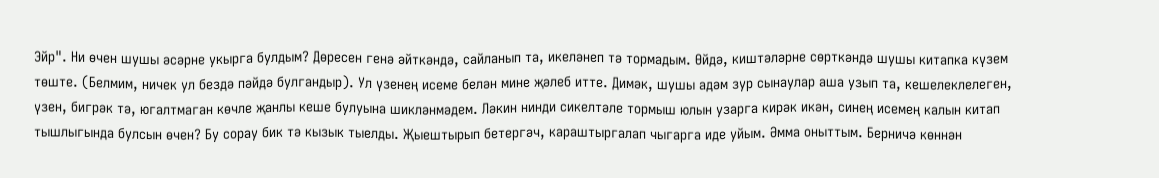Эйр". Ни өчен шушы әсәрне укырга булдым? Дөресен генә әйткәндә, сайланып та, икеләнеп тә тормадым. Өйдә, киштәләрне сөрткәндә шушы китапка күзем төште. (Белмим, ничек ул бездә пәйдә булгандыр). Ул үзенең исеме белән мине җәлеб итте. Димәк, шушы адәм зур сынаулар аша узып та, кешелеклелеген, үзен, бигрәк тә, югалтмаган көчле җанлы кеше булуына шикләнмәдем. Ләкин нинди сикелтәле тормыш юлын узарга кирәк икән, синең исемең калын китап тышлыгында булсын өчен? Бу сорау бик тә кызык тыелды. Җыештырып бетергәч, караштыргалап чыгарга иде уйым. Әмма оныттым. Берничә көннән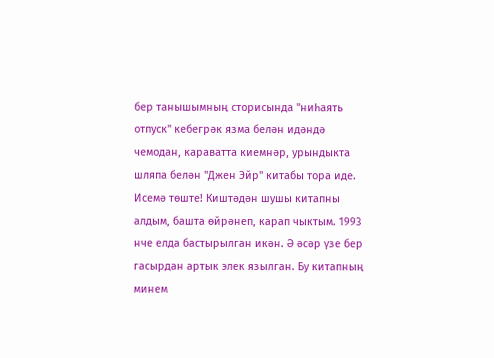бер танышымның сторисында "ниһаять отпуск" кебегрәк язма белән идәндә чемодан, караватта киемнәр, урындыкта шляпа белән "Джен Эйр" китабы тора иде. Исемә төште! Киштәдән шушы китапны алдым, башта өйрәнеп, карап чыктым. 1993 нче елда бастырылган икән. Ә әсәр үзе бер гасырдан артык элек язылган. Бу китапның минем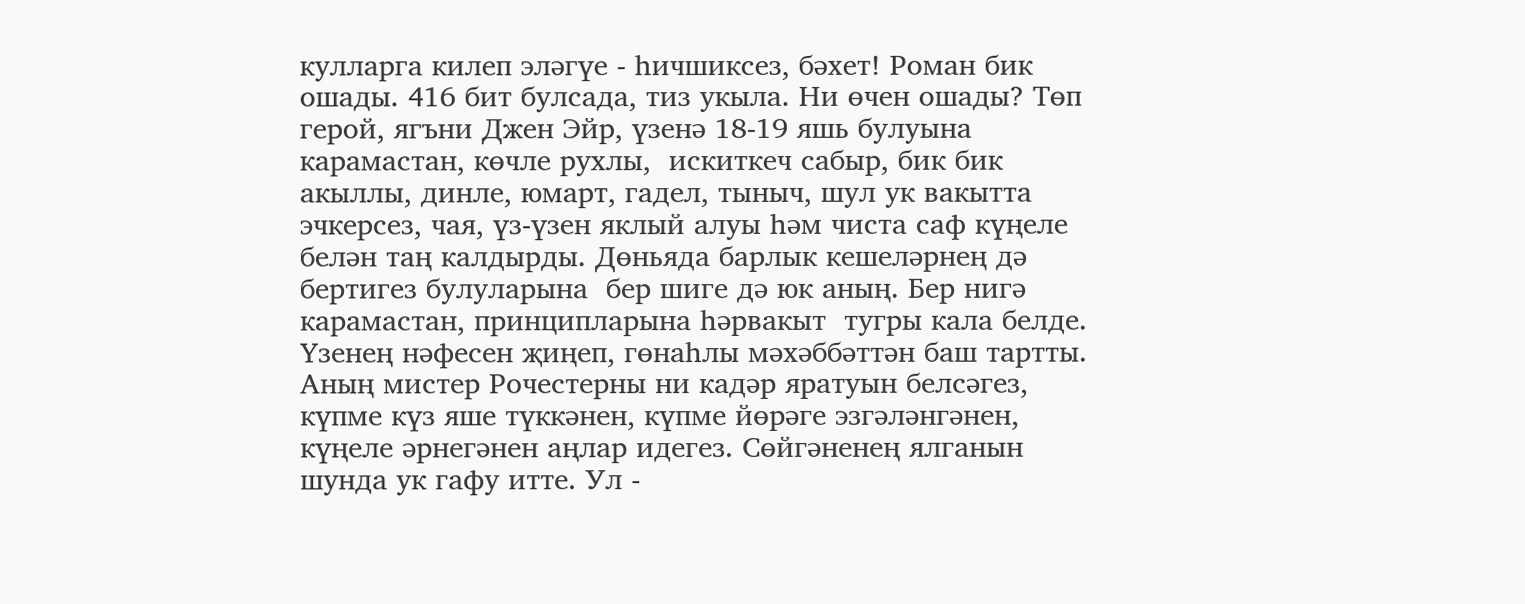кулларга килеп эләгүе - һичшиксез, бәхет! Роман бик ошады. 416 бит булсада, тиз укыла. Ни өчен ошады? Төп герой, ягъни Джен Эйр, үзенә 18-19 яшь булуына карамастан, көчле рухлы,  искиткеч сабыр, бик бик акыллы, динле, юмарт, гадел, тыныч, шул ук вакытта эчкерсез, чая, үз-үзен яклый алуы һәм чиста саф күңеле белән таң калдырды. Дөньяда барлык кешеләрнең дә бертигез булуларына  бер шиге дә юк аның. Бер нигә карамастан, принципларына һәрвакыт  тугры кала белде. Үзенең нәфесен җиңеп, гөнаһлы мәхәббәттән баш тартты. Аның мистер Рочестерны ни кадәр яратуын белсәгез, күпме күз яше түккәнен, күпме йөрәге эзгәләнгәнен, күңеле әрнегәнен аңлар идегез. Сөйгәненең ялганын шунда ук гафу итте. Ул -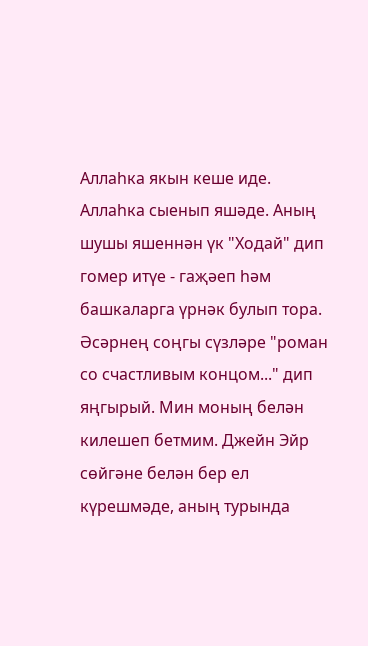Аллаһка якын кеше иде. Аллаһка сыенып яшәде. Аның шушы яшеннән үк "Ходай" дип гомер итүе - гаҗәеп һәм башкаларга үрнәк булып тора. Әсәрнең соңгы сүзләре "роман со счастливым концом..." дип яңгырый. Мин моның белән килешеп бетмим. Джейн Эйр сөйгәне белән бер ел күрешмәде, аның турында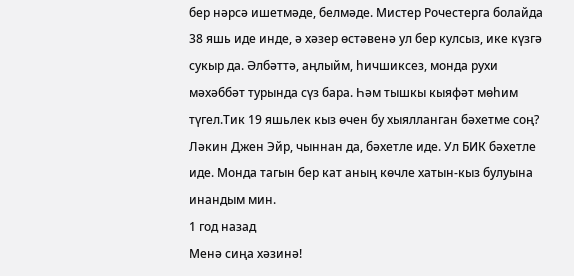бер нәрсә ишетмәде, белмәде. Мистер Рочестерга болайда 38 яшь иде инде, ә хәзер өстәвенә ул бер кулсыз, ике күзгә сукыр да. Әлбәттә, аңлыйм, һичшиксез, монда рухи мәхәббәт турында сүз бара. Һәм тышкы кыяфәт мөһим түгел.Тик 19 яшьлек кыз өчен бу хыялланган бәхетме соң? Ләкин Джен Эйр, чыннан да, бәхетле иде. Ул БИК бәхетле иде. Монда тагын бер кат аның көчле хатын-кыз булуына инандым мин.
1 год назад
Менә сиңа хәзинә!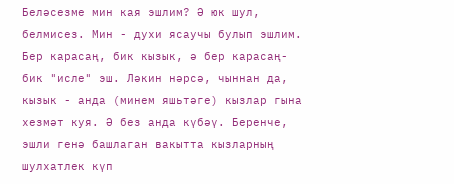Беләсезме мин кая эшлим? Ә юк шул, белмисез. Мин - духи ясаучы булып эшлим. Бер карасаң, бик кызык, ә бер карасаң- бик "исле" эш. Ләкин нәрсә, чыннан да, кызык - анда (минем яшьтәге) кызлар гына хезмәт куя. Ә без анда күбәү. Беренче, эшли генә башлаган вакытта кызларның шулхатлек күп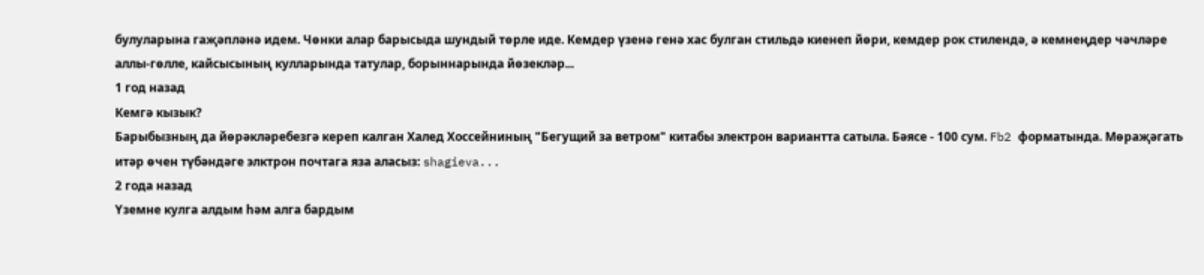булуларына гаҗәпләнә идем. Чөнки алар барысыда шундый төрле иде. Кемдер үзенә генә хас булган стильдә киенеп йөри, кемдер рок стилендә, ә кемнеңдер чәчләре аллы-гөлле, кайсысының кулларында татулар, борыннарында йөзекләр...
1 год назад
Кемгә кызык?
Барыбызның да йөрәкләребезгә кереп калган Халед Хоссейниның "Бегущий за ветром" китабы электрон вариантта сатыла. Бәясе - 100 сум. Fb2 форматында. Мөраҗәгать итәр өчен түбәндәге элктрон почтага яза аласыз: shagieva...
2 года назад
Үземне кулга алдым һәм алга бардым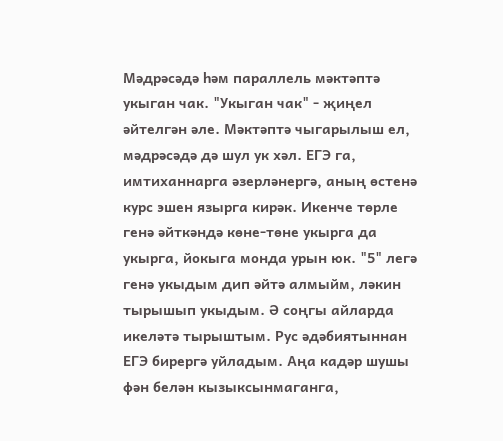Мәдрәсәдә һәм параллель мәктәптә укыган чак. "Укыган чак" - җиңел әйтелгән әле. Мәктәптә чыгарылыш ел, мәдрәсәдә дә шул ук хәл. ЕГЭ га, имтиханнарга әзерләнергә, аның өстенә курс эшен язырга кирәк. Икенче төрле генә әйткәндә көне-төне укырга да укырга, йокыга монда урын юк. "5" легә генә укыдым дип әйтә алмыйм, ләкин тырышып укыдым. Ә соңгы айларда икеләтә тырыштым. Рус әдәбиятыннан ЕГЭ бирергә уйладым. Аңа кадәр шушы фән белән кызыксынмаганга,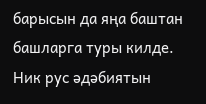барысын да яңа баштан башларга туры килде. Ник рус әдәбиятын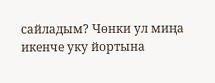сайладым? Чөнки ул миңа икенче уку йортына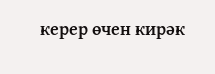керер өчен кирәк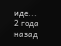иде...
2 года назад